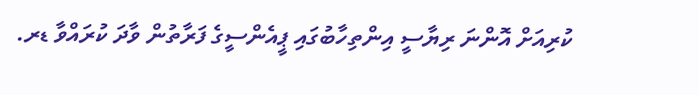ކުރިއަށް އޮންނަ ރިޔާސީ އިންތިހާބުގައި ޕީއެންސީގެ ފަރާތުން ވާދަ ކުރައްވާ ޑރ.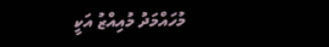މުހައްމަދު މުއިއްޒު އަކީ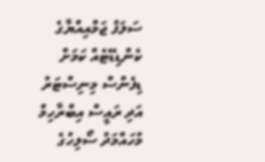ސަލަފު ޖަމްއިއްޔާގެ ކެންޑިޑޭޓެއް ކަމަށް ޑިފެންސް މިނިސްޓަރު އަދި ރައީސް އިބްރާހިމް މުހައްމަދު ސޯލިހުގެ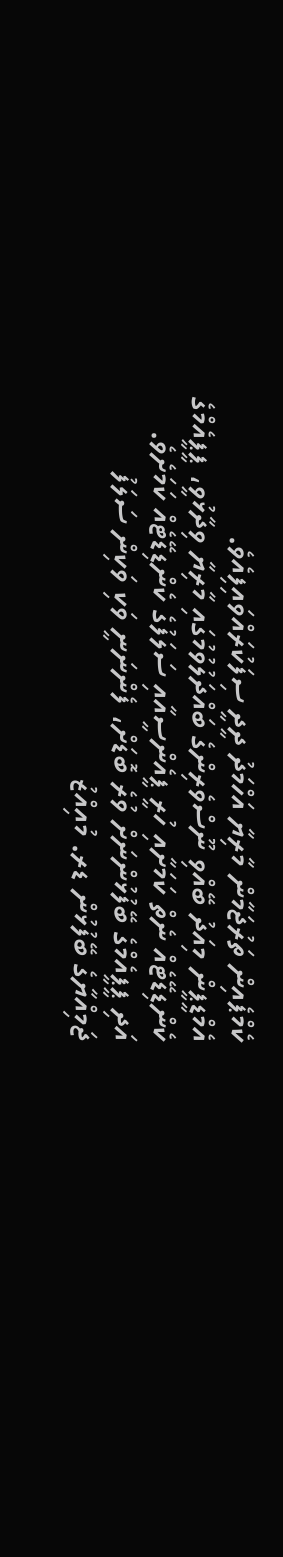ކެމްޕެއިން ތަރުޖަމާން މާރިޔާ އަހްމަދު ދީދީ ސިފަކުރައްވައިފިއެވެ.
އެމްޑީޕީން މިއަދު ބޭއްވި ނޫސްވެރިންގެ ބައްދަލުވުމުގައި މާރިޔާ ވިދާޅުވީ، ޕީޕީއެމްގެ ކެންޑިޑޭޓެއް ނެތް ކަމަށާއި ހުރީ ޕީއެންސީއާއި ސަލަފުގެ ކެންޑިޑޭޓެއް ކަމަށެވެ. އަދި ޕީޕީއެމްގެ ބޭފުޅުންނަށް ވުރެ ބޮޑަށް، ފެންނަނީ ވަކި ވަކިން ސަލަފު ޖަމިއްޔާގެ ބޭފުޅުން ޑރ. މުއިއްޒު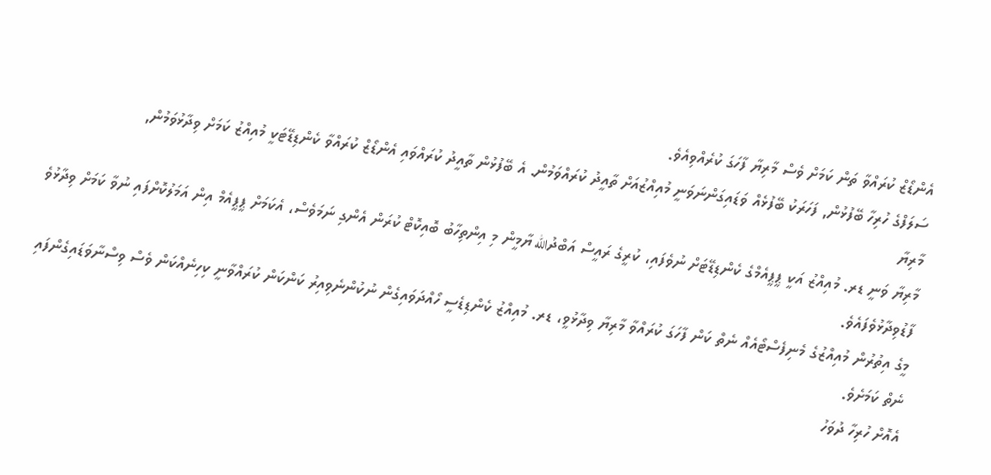އެންޑޯޒް ކުރައްވާ ތަން ކަމަށް ވެސް މާރިޔާ ފާހަގަ ކުރެއްވިއެވެ.
ސަލަފްގެ ހުރިހާ ބޭފުޅުން, ފަހަރަކު ބޭފުޅެއް ވަޑައިގަންނަވަނީ މުއިއްޒުއަށް ތާއީދު ކުރައްވަމުން. އެ ބޭފުޅުން ތާއީދު ކުރައްވައި އެންޑޯޒް ކުރައްވާ ކެންޑިޑޭޓަކީ މުއިއްޒު ކަމަށް ވިދާޅުވަމުން,
މާރިޔާ
މާރިޔާ ވަނީ ޑރ. މުއިއްޒު އަކީ ޕީޕީއެމްގެ ކެންޑިޑޭޓަށް ނުވެފައި، ކުރީގެ ރައީސް އަބްދުالله ޔާމީން މި އިންތިހާބު ބޮއިކޮޓް ކުރަން އެންގި ނަމަވެސް، އެކަމަށް ޕީޕީއެމް އިން އަމަލުކޮށްފައި ނުވާ ކަމަށް ވިދާޅުވެ ފާޑުވިދާޅުވެފައެވެ.
މީގެ އިތުރުން މުއިއްޒުގެ މެނިފެސްޓޯއެއް ނެތް ކަން ފާހަގަ ކުރައްވާ މާރިޔާ ވިދާޅުވީ، ޑރ. މުއިއްޒު ކެންޑިޑެސީ ހޯއްދަވައިގެން ނުކުންނެވިއިރު ކަންކަން ކުރައްވާނީ ކިހިނެއްކަން ވެސް ވިސްނާވަޑައިގެންފައި ނެތް ކަމަށެވެ.
އެއޮށް ހުރިހާ ދުވަހު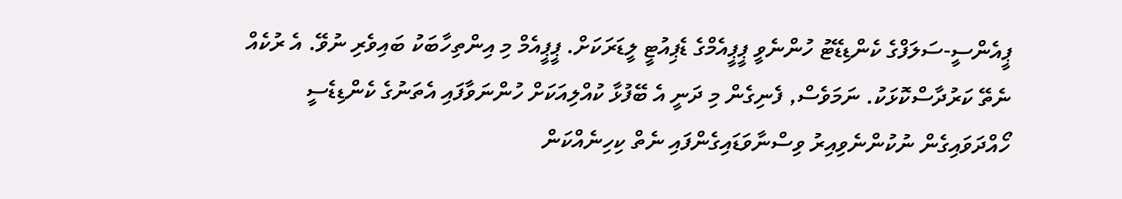ޕީއެންސީ-ސަލަފްގެ ކެންޑިޑޭޓު ހުންނެވީ ޕީޕީއެމްގެ ޑެޕިއުޓީ ލީޑަރަކަށް. ޕީޕީއެމް މި އިންތިހާބަކު ބައިވެރި ނުވޭ. އެ ރުކެއް ނެތޭ ކަރުދާސްކޮޅަކު. ނަމަވެސް, ފެނިގެން މި ދަނީ އެ ބޭފުޅާ ކުއްލިއަކަށް ހުންނަވާފައި އެތަނުގެ ކެންޑިޑެސީ ހޯއްދަވައިގެން ނުކުންނެވިއިރު ވިސްނާވަޑައިގެންފައި ނެތް ކިހިނެއްކަން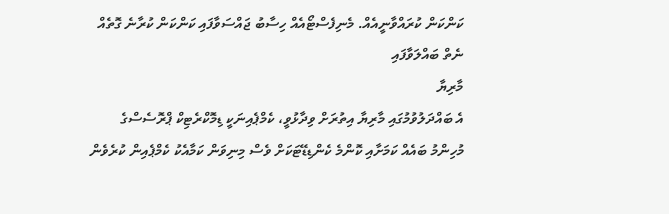ކަންކަން ކުރައްވާނީއެއް. މެނިފެސްޓޯއެއް ހިސާބު ޖައްސަވާފައި ކަންކަން ކުރާނެ ގޮތެއް ނެތް ބައްލަވާފައި
މާރިޔާ
އެ ބައްދަލުވުމުގައި މާރިޔާ އިތުރަށް ވިދާޅުވީ، ކެމްޕެއިނަކީ ޑިމޮކްރެޓިކް ޕްރޮސެސްގެ މުހިންމު ބައެއް ކަމަށާއި ކޮންމެ ކެންޑިޑޭޓަކަށް ވެސް މިނިވަން ކަމާއެކު ކެމްޕެއިން ކުރެވެން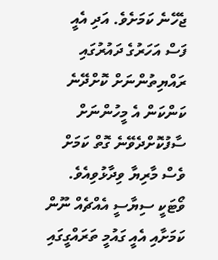ޖެހޭނެ ކަމަށެވެ. އަދި އެއީ ފަސް އަހަރުގެ ދައުރުގައި ރައްޔިތުންނަށް ކޮށްދޭނެ ކަންކަން އެ މީހުންނަށް ސާފުކޮށްދެވޭނެ ގޮތް ކަމަށް ވެސް މާރިޔާ ވިދާޅުވިއެވެ.
ވޯޓަކީ ސިޔާސީ އެއްޗެއް ނޫން ކަމަށާއި އެއީ ގައުމީ ތަރައްގީގައި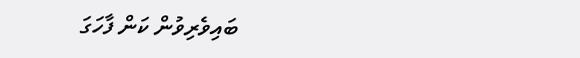ބައިވެރިވުން ކަން ފާހަގަ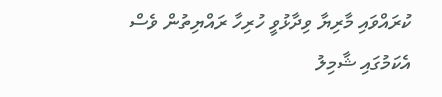ކުރައްވައި މާރިޔާ ވިދާޅުވީ ހުރިހާ ރައްޔިތުން ވެސް އެކަމުގައި ޝާމިލު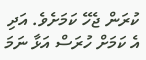ކުރަން ޖެހޭ ކަމަށެވެ. އަދި އެ ކަމަށް ހުރަސް އަޅާ ނަމަ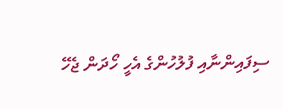ސިފައިންނާއި ފުލުހުންގެ އެހީ ހޯދަން ޖެހޭ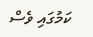ކަމުގައި ވެސް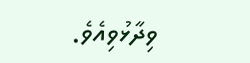ވިދާޅުވިއެވެ.